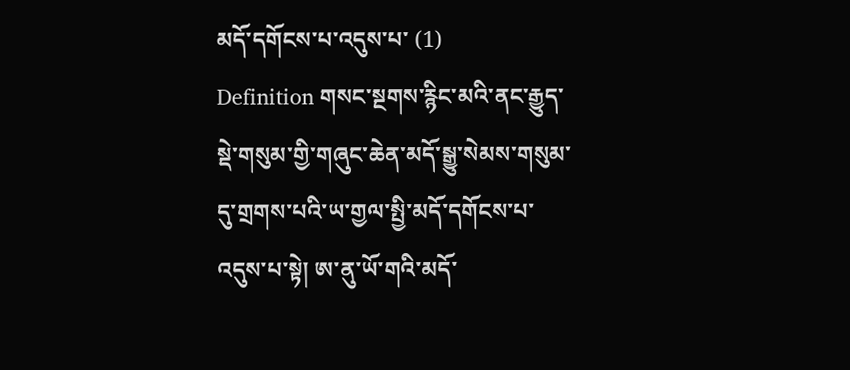མདོ་དགོངས་པ་འདུས་པ་ (1)
Definition གསང་སྔགས་རྙིང་མའི་ནང་རྒྱུད་སྡེ་གསུམ་གྱི་གཞུང་ཆེན་མདོ་སྒྱུ་སེམས་གསུམ་དུ་གྲགས་པའི་ཡ་གྱལ་སྤྱི་མདོ་དགོངས་པ་འདུས་པ་སྟེ། ཨ་ནུ་ཡོ་གའི་མདོ་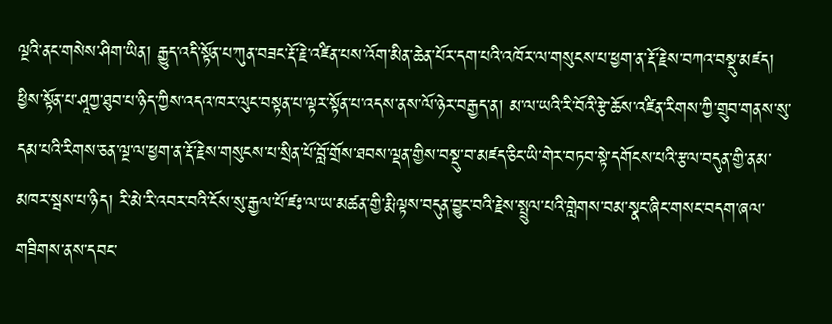ལྔའི་ནང་གསེས་ཤིག་ཡིན། རྒྱུད་འདི་སྟོན་པ་ཀུན་བཟང་རྡོ་རྗེ་འཛིན་པས་འོག་མིན་ཆེན་པོར་དག་པའི་འཁོར་ལ་གསུངས་པ་ཕྱག་ན་རྡོ་རྗེས་བཀའ་བསྡུ་མཛད། ཕྱིས་སྟོན་པ་ཤཱཀྱ་ཐུབ་པ་ཉིད་ཀྱིས་འདའ་ཁར་ལུང་བསྟན་པ་ལྟར་སྟོན་པ་འདས་ནས་ལོ་ཉེར་བརྒྱད་ན། མ་ལ་ཡའི་རི་བོའི་རྩེ་ཆོས་འཛིན་རིགས་ཀྱི་གྲུབ་གནས་སུ་དམ་པའི་རིགས་ཅན་ལྔ་ལ་ཕྱག་ན་རྡོ་རྗེས་གསུངས་པ་སྲིན་པོ་བློ་གྲོས་ཐབས་ལྡན་གྱིས་བསྡུ་བ་མཛད་ཅིང་ཡི་གེར་བཏབ་སྟེ་དགོངས་པའི་རྩལ་བདུན་གྱི་ནམ་མཁར་སྦས་པ་ཉིད། རི་མེ་རི་འབར་བའི་ངོས་སུ་རྒྱལ་པོ་ཛཿ་ལ་ཡ་མཚན་གྱི་རྨི་ལྟས་བདུན་བྱུང་བའི་རྗེས་སྤྲུལ་པའི་གླེགས་བམ་སྣང་ཞིང་གསང་བདག་ཞལ་གཟིགས་ནས་དབང་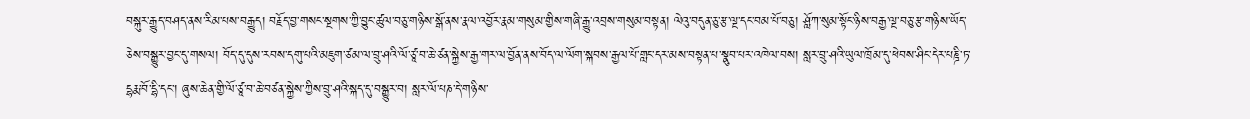བསྐུར་རྒྱུད་བཤད་ནས་རིམ་པས་བརྒྱུད། བརྗོད་བྱ་གསང་སྔགས་ཀྱི་བྱུང་ཚུལ་བཅུ་གཉིས་སྒོ་ནས་རྣལ་འབྱོར་རྣམ་གསུམ་གྱིས་གཞི་རྒྱུ་འབྲས་གསུམ་བསྟན། ལེའུ་བདུན་ཅུ་རྩ་ལྔ་དང་བམ་པོ་བཅུ། ཤློཀ་སུམ་སྟོང་ཉིས་བརྒྱ་ལྔ་བཅུ་རྩ་གཉིས་ཡོད་ཅེས་བསྒྱུར་བྱང་དུ་གསལ། བོད་དུ་དུས་རབས་དགུ་པའི་མཇུག་ཙམ་ལ་བྲུ་ཤའི་ལོ་ཙཱ་བ་ཆེ་ཙན་སྐྱེས་རྒྱ་གར་ལ་བྱོན་ནས་བོད་ལ་ལོག་སྐབས་རྒྱལ་པོ་གླང་དར་མས་བསྟན་པ་སྣུབ་པར་འཁེལ་བས། སླར་བྲུ་ཤའི་ཡུལ་ཁྲོམ་དུ་ཕེབས་ཤིང་དེར་པཎྜི་ཏ་དྷརྨ་བོ་དྷི་དང་། ཞུས་ཆེན་གྱི་ལོ་ཙཱ་བ་ཆེ་བཙན་སྐྱེས་ཀྱིས་བྲུ་ཤའི་སྐད་དུ་བསྒྱུར་བ། སླར་ལོ་པཎ་དེ་གཉིས་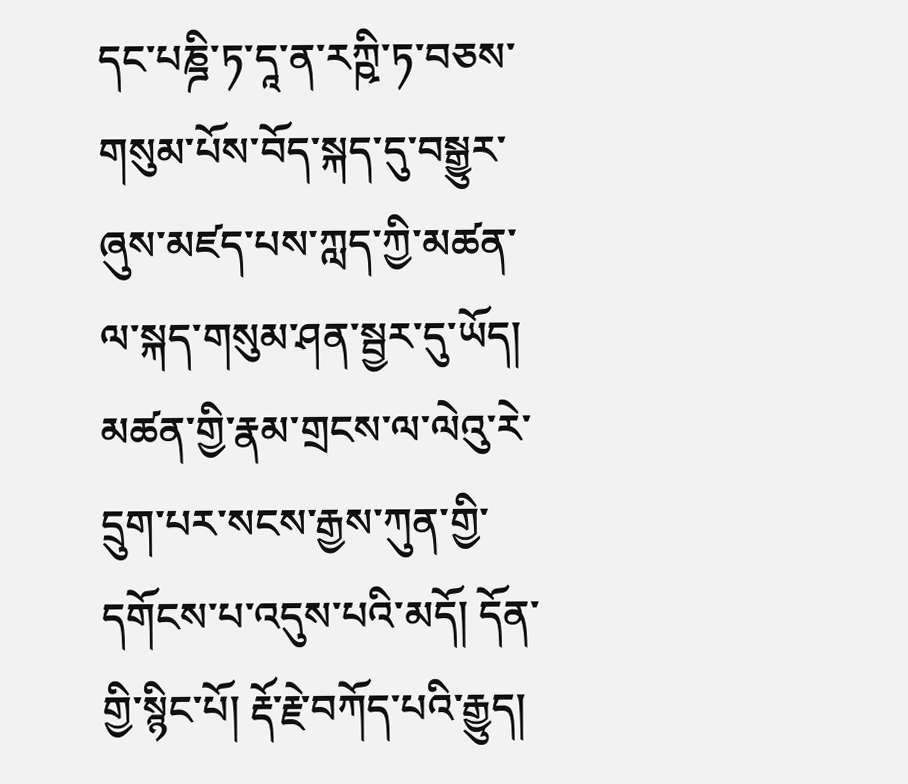དང་པཎྜི་ཏ་དཱ་ན་རཀྵི་ཏ་བཅས་གསུམ་པོས་བོད་སྐད་དུ་བསྒྱུར་ཞུས་མཛད་པས་ཀླད་ཀྱི་མཚན་ལ་སྐད་གསུམ་ཤན་སྦྱར་དུ་ཡོད། མཚན་གྱི་རྣམ་གྲངས་ལ་ལེའུ་རེ་དྲུག་པར་སངས་རྒྱས་ཀུན་གྱི་དགོངས་པ་འདུས་པའི་མདོ། དོན་གྱི་སྙིང་པོ། རྡོ་རྗེ་བཀོད་པའི་རྒྱུད།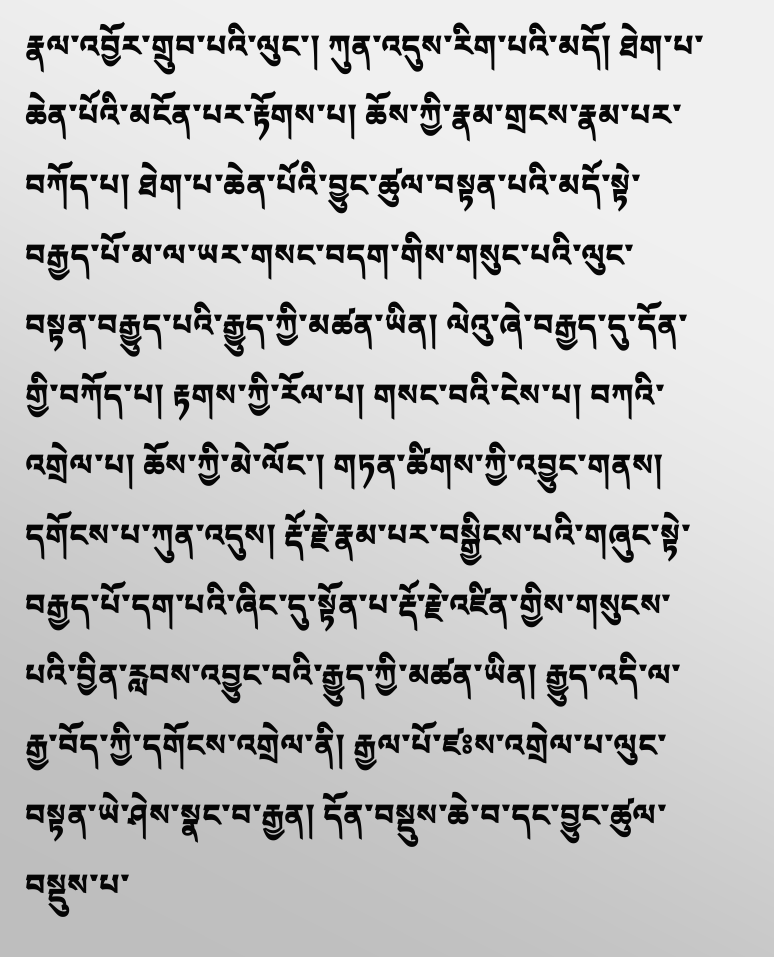རྣལ་འབྱོར་གྲུབ་པའི་ལུང་། ཀུན་འདུས་རིག་པའི་མདོ། ཐེག་པ་ཆེན་པོའི་མངོན་པར་རྟོགས་པ། ཆོས་ཀྱི་རྣམ་གྲངས་རྣམ་པར་བཀོད་པ། ཐེག་པ་ཆེན་པོའི་བྱུང་ཚུལ་བསྟན་པའི་མདོ་སྟེ་བརྒྱད་པོ་མ་ལ་ཡར་གསང་བདག་གིས་གསུང་པའི་ལུང་བསྟན་བརྒྱུད་པའི་རྒྱུད་ཀྱི་མཚན་ཡིན། ལེའུ་ཞེ་བརྒྱད་དུ་དོན་གྱི་བཀོད་པ། རྟགས་ཀྱི་རོལ་པ། གསང་བའི་ངེས་པ། བཀའི་འགྲེལ་པ། ཆོས་ཀྱི་མེ་ལོང་། གཏན་ཚིགས་ཀྱི་འབྱུང་གནས། དགོངས་པ་ཀུན་འདུས། རྡོ་རྗེ་རྣམ་པར་བསྒྱིངས་པའི་གཞུང་སྟེ་བརྒྱད་པོ་དག་པའི་ཞིང་དུ་སྟོན་པ་རྡོ་རྗེ་འཛིན་གྱིས་གསུངས་པའི་བྱིན་རླབས་འབྱུང་བའི་རྒྱུད་ཀྱི་མཚན་ཡིན། རྒྱུད་འདི་ལ་རྒྱ་བོད་ཀྱི་དགོངས་འགྲེལ་ནི། རྒྱལ་པོ་ཛཿས་འགྲེལ་པ་ལུང་བསྟན་ཡེ་ཤེས་སྣང་བ་རྒྱན། དོན་བསྡུས་ཆེ་བ་དང་བྱུང་ཚུལ་བསྡུས་པ་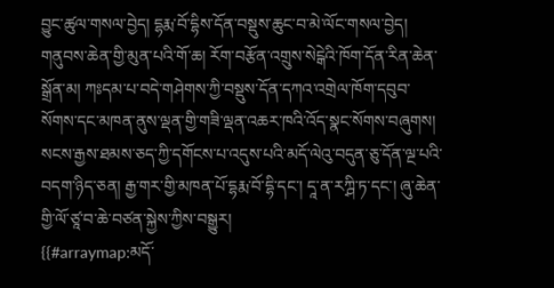བྱུང་ཚུལ་གསལ་བྱེད། དྷརྨ་བོ་དྷིས་དོན་བསྡུས་ཆུང་བ་མེ་ལོང་གསལ་བྱེད། གནུབས་ཆེན་གྱི་མུན་པའི་གོ་ཆ། རོག་བརྩོན་འགྲུས་སེངྒེའི་ཁོག་དོན་རིན་ཆེན་སྒྲོན་མ། ཀཿདམ་པ་བདེ་གཤེགས་ཀྱི་བསྡུས་དོན་དཀའ་འགྲེལ་ཁོག་དབུབ་སོགས་དང་མཁན་ནུས་ལྡན་གྱི་གཟི་ལྡན་འཆར་ཁའི་འོད་སྣང་སོགས་བཞུགས། སངས་རྒྱས་ཐམས་ཅད་ཀྱི་དགོངས་པ་འདུས་པའི་མདོ་ལེའུ་བདུན་ཅུ་དོན་ལྔ་པའི་བདག་ཉིད་ཅན། རྒྱ་གར་གྱི་མཁན་པོ་དྷརྨ་བོ་དྷི་དང་། དཱ་ན་རཀྴི་ཏ་དང་། ཞུ་ཆེན་གྱི་ལོ་ཙཱ་བ་ཆེ་བཙན་སྐྱེས་ཀྱིས་བསྒྱུར།
{{#arraymap:མདོ་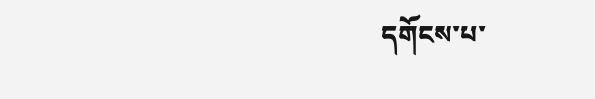དགོངས་པ་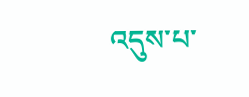འདུས་པ་